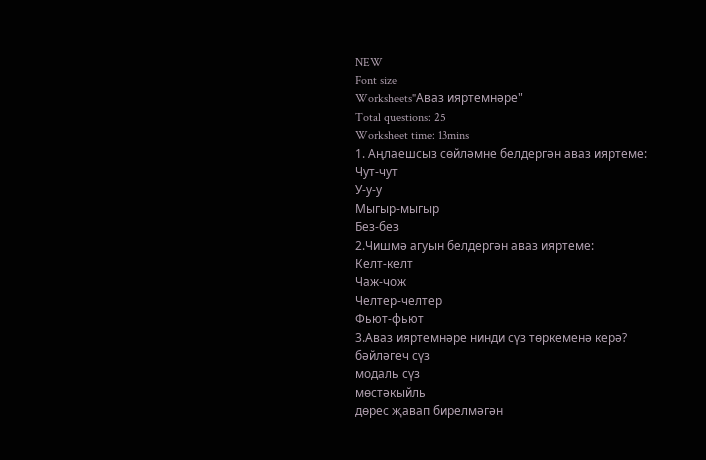NEW
Font size
Worksheets"Аваз ияртемнәре"
Total questions: 25
Worksheet time: 13mins
1. Аңлаешсыз сөйләмне белдергән аваз ияртеме:
Чут-чут
У-у-у
Мыгыр-мыгыр
Без-без
2.Чишмә агуын белдергән аваз ияртеме:
Келт-келт
Чаж-чож
Челтер-челтер
Фьют-фьют
3.Аваз ияртемнәре нинди сүз төркеменә керә?
бәйләгеч сүз
модаль сүз
мөстәкыйль
дөрес җавап бирелмәгән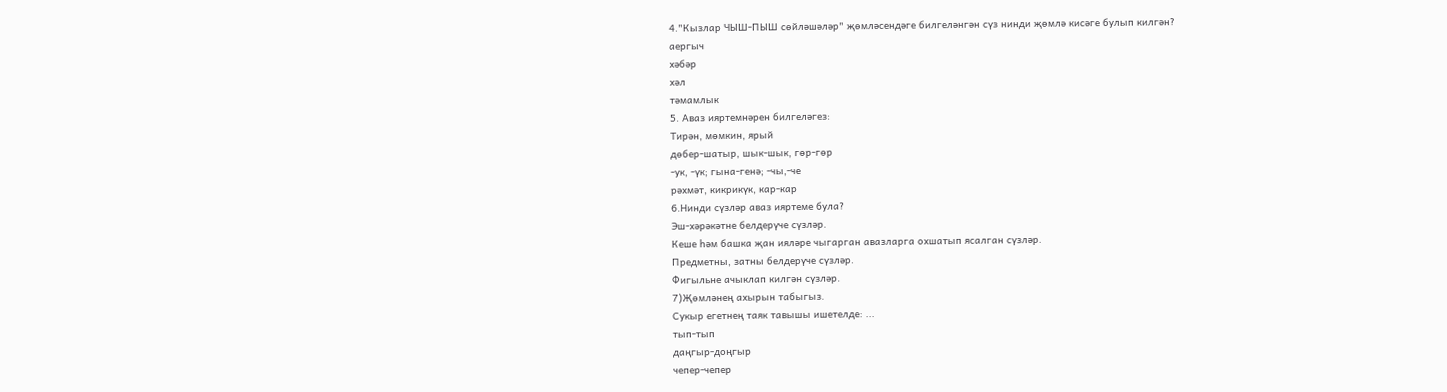4."Кызлар ЧЫШ-ПЫШ сөйләшәләр" җөмләсендәге билгеләнгән сүз нинди җөмлә кисәге булып килгән?
аергыч
хәбәр
хәл
тәмамлык
5. Аваз ияртемнәрен билгеләгез:
Тирән, мөмкин, ярый
дөбер-шатыр, шык-шык, гөр-гөр
-ук, -үк; гына-генә; -чы,-че
рәхмәт, кикрикүк, кар-кар
6.Нинди сүзләр аваз ияртеме була?
Эш-хәрәкәтне белдерүче сүзләр.
Кеше һәм башка җан ияләре чыгарган авазларга охшатып ясалган сүзләр.
Предметны, затны белдерүче сүзләр.
Фигыльне ачыклап килгән сүзләр.
7)Җөмләнең ахырын табыгыз.
Сукыр егетнең таяк тавышы ишетелде: ...
тып-тып
даңгыр-доңгыр
чепер-чепер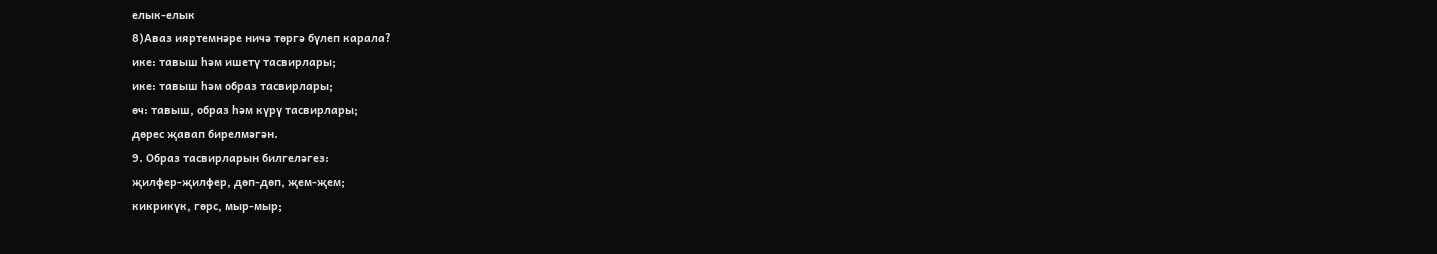елык-елык
8)Аваз ияртемнәре ничә төргә бүлеп карала?
ике: тавыш һәм ишетү тасвирлары;
ике: тавыш һәм образ тасвирлары;
өч: тавыш, образ һәм күрү тасвирлары;
дөрес җавап бирелмәгән.
9. Образ тасвирларын билгеләгез:
җилфер-җилфер, дөп-дөп, җем-җем;
кикрикүк, гөрс, мыр-мыр;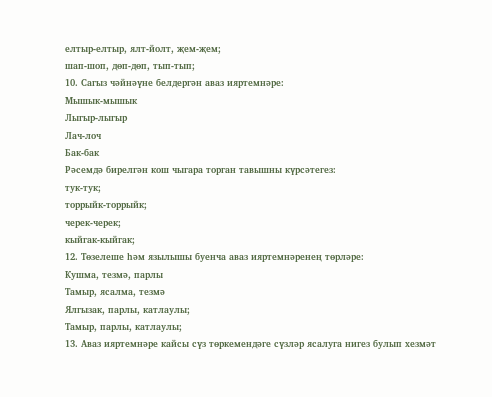елтыр-елтыр, ялт-йолт, җем-җем;
шап-шоп, дөп-дөп, тып-тып;
10. Сагыз чәйнәүне белдергән аваз ияртемнәре:
Мышык-мышык
Лыгыр-лыгыр
Лач-лоч
Бак-бак
Рәсемдә бирелгән кош чыгара торган тавышны күрсәтегез:
тук-тук;
торрыйк-торрыйк;
черек-черек;
кыйгак-кыйгак;
12. Төзелеше һәм язылышы буенча аваз ияртемнәренең төрләре:
Кушма, тезмә, парлы
Тамыр, ясалма, тезмә
Ялгызак, парлы, катлаулы;
Тамыр, парлы, катлаулы;
13. Аваз ияртемнәре кайсы сүз төркемендәге сүзләр ясалуга нигез булып хезмәт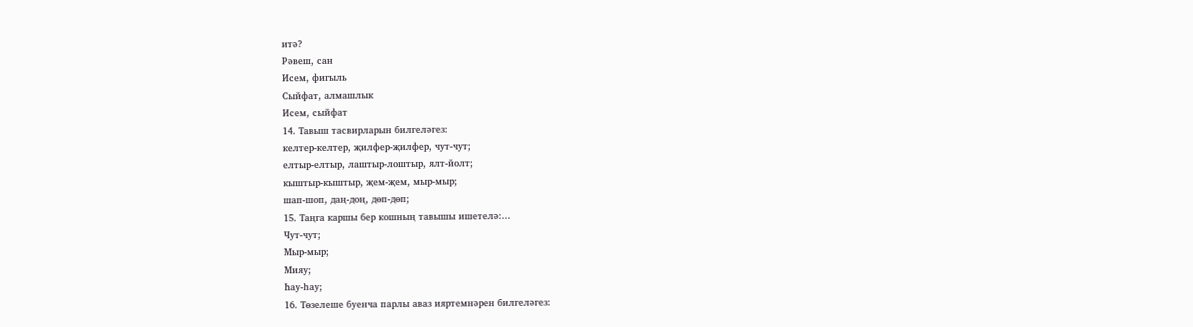итә?
Рәвеш, сан
Исем, фигыль
Сыйфат, алмашлык
Исем, сыйфат
14. Тавыш тасвирларын билгеләгез:
келтер-келтер, җилфер-җилфер, чут-чут;
елтыр-елтыр, лаштыр-лоштыр, ялт-йолт;
кыштыр-кыштыр, җем-җем, мыр-мыр;
шап-шоп, даң-доң, дөп-дөп;
15. Таңга каршы бер кошның тавышы ишетелә:...
Чут-чут;
Мыр-мыр;
Мияу;
Һау-һау;
16. Төзелеше буенча парлы аваз ияртемнәрен билгеләгез: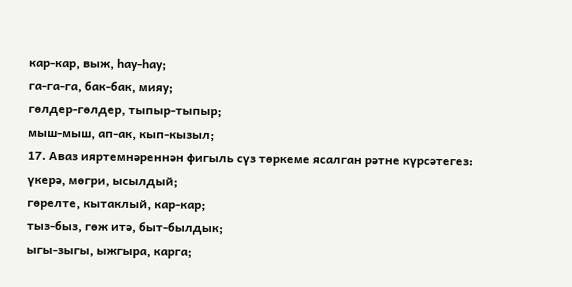кар-кар, выж, һау-һау;
га-га-га, бак-бак, мияу;
гөлдер-гөлдер, тыпыр-тыпыр;
мыш-мыш, ап-ак, кып-кызыл;
17. Аваз ияртемнәреннән фигыль сүз төркеме ясалган рәтне күрсәтегез:
үкерә, мөгри, ысылдый;
гөрелте, кытаклый, кар-кар;
тыз-быз, гөж итә, быт-былдык;
ыгы-зыгы, ыжгыра, карга;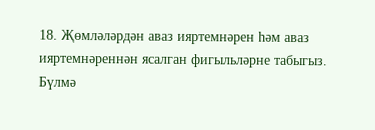18. Җөмләләрдән аваз ияртемнәрен һәм аваз ияртемнәреннән ясалган фигыльләрне табыгыз.
Бүлмә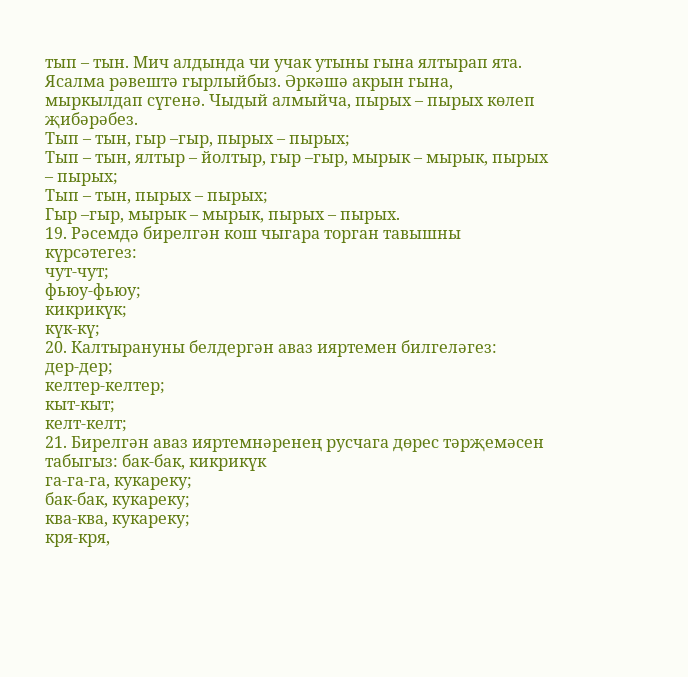тып – тын. Мич алдында чи учак утыны гына ялтырап ята. Ясалма рәвештә гырлыйбыз. Әркәшә акрын гына, мыркылдап сүгенә. Чыдый алмыйча, пырых – пырых көлеп җибәрәбез.
Тып – тын, гыр –гыр, пырых – пырых;
Тып – тын, ялтыр – йолтыр, гыр –гыр, мырык – мырык, пырых – пырых;
Тып – тын, пырых – пырых;
Гыр –гыр, мырык – мырык, пырых – пырых.
19. Рәсемдә бирелгән кош чыгара торган тавышны күрсәтегез:
чут-чут;
фьюу-фьюу;
кикрикүк;
күк-кү;
20. Калтырануны белдергән аваз ияртемен билгеләгез:
дер-дер;
келтер-келтер;
кыт-кыт;
келт-келт;
21. Бирелгән аваз ияртемнәренең русчага дөрес тәрҗемәсен табыгыз: бак-бак, кикрикүк
га-га-га, кукареку;
бак-бак, кукареку;
ква-ква, кукареку;
кря-кря,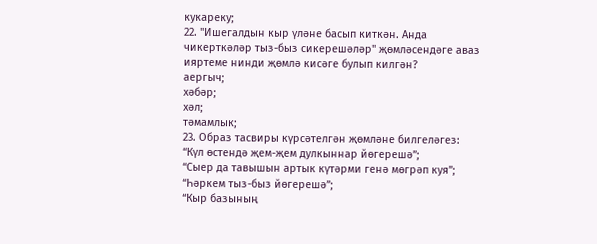кукареку;
22. "Ишегалдын кыр үләне басып киткән. Анда чикерткәләр тыз-быз сикерешәләр" җөмләсендәге аваз ияртеме нинди җөмлә кисәге булып килгән?
аергыч;
хәбәр;
хәл;
тәмамлык;
23. Образ тасвиры күрсәтелгән җөмләне билгеләгез:
“Күл өстендә җем-җем дулкыннар йөгерешә”;
“Сыер да тавышын артык күтәрми генә мөгрәп куя”;
“Һәркем тыз-быз йөгерешә”;
“Кыр базының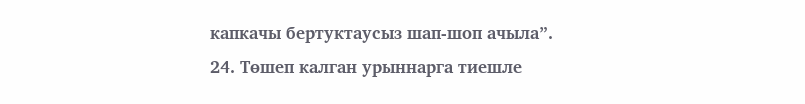капкачы бертуктаусыз шап-шоп ачыла”.
24. Төшеп калган урыннарга тиешле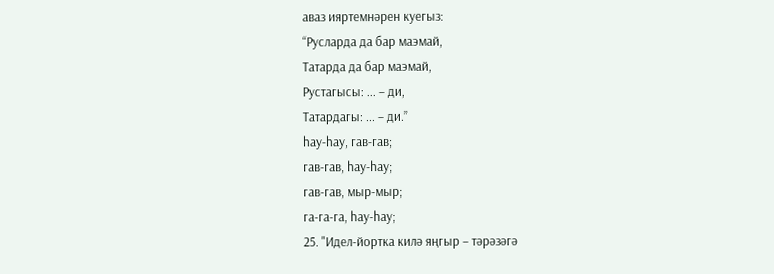аваз ияртемнәрен куегыз:
“Русларда да бар маэмай,
Татарда да бар маэмай,
Рустагысы: ... – ди,
Татардагы: ... – ди.”
һау-һау, гав-гав;
гав-гав, һау-һау;
гав-гав, мыр-мыр;
га-га-га, һау-һау;
25. "Идел-йортка килә яңгыр – тәрәзәгә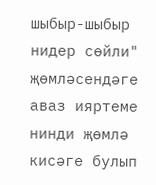шыбыр-шыбыр нидер сөйли" җөмләсендәге аваз ияртеме нинди җөмлә кисәге булып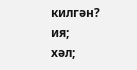килгән?
ия;
хәл;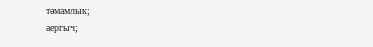тәмамлык;
аергыч;